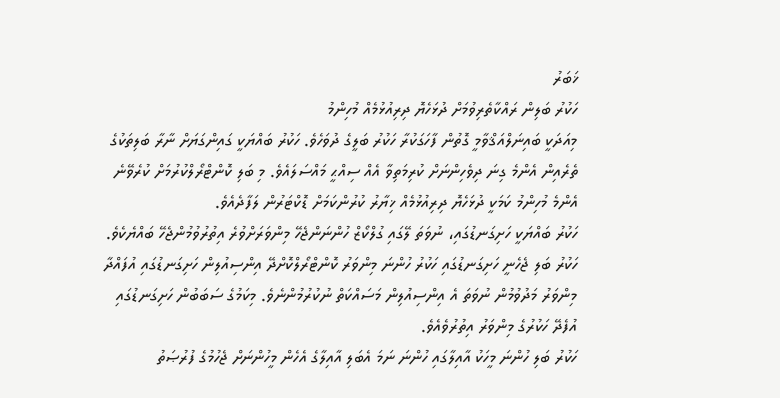ޚަބަރު
ހަކުރު ބަލިން ރައްކާތެރިވުމަށް ދުޅަހެޔޮ ދިރިއުޅުމެއް މުހިންމު
މިއަދަކީ ބައިނަލްއަޤްވާމީ ގޮތުން ފާހަގަކުރާ ހަކުރު ބަލީގެ ދުވަހެވެ. ހަކުރު ބައްޔަކީ ގައިންގަޔަށް ނާރާ ބަލިތަކުގެ ތެރެއިން އެންމެ ގިނަ ދިވެހިންނަށް ކުރިމަތިވާ އެއް ސިއްޙީ މައްސަލައެވެ. މި ބަލި ކޮންޓްރޯލްކުރުމަށް ކުރެވޭނެ އެންމެ މުހިންމު ކަމަކީ ދުޅަހެޔޮ ދިރިއުޅުމެއް ޚިޔާރު ކުރުންކަމަށް ޑޮކްޓަރުން ލަފާދެއެވެ.
ހަކުރު ބައްޔަކީ ހަށިގަނޑުގައި، ނުވަތަ ލޭގައި ގުލްކޯޒް ހުންނަންޖެހޭ މިންވަރަށްވުރެ އިތުރުވުމުންޖެހޭ ބައްޔެކެވެ. ހަކުރު ބަލި ޖެހެނީ ހަށިގަނޑުގައި ހަކުރު ހުންނަ މިންވަރު ކޮންޓްރޯލްކޮށްދޭ އިންސިއުލިން ހަށިގަނޑުގައި އުފައްދާ މިންވަރު މަދުވުމުން ނުވަތަ އެ އިންސިއުލިން މަސައްކަތް ނުކުރުމުންނެވެ. މިކަމުގެ ސަބަބުން ހަށިގަނޑުގައި އުފެދޭ ހަކުރުގެ މިންވަރު އިތުރުވެއެވެ.
ހަކުރު ބަލި ހުންނަ މީހަކު އާއިލާގައި ހުންނަ ނަމަ އެބަލި އާއިލާގެ އެހެން މީހުންނަށް ޖެހުމުގެ ފުރުޞަތު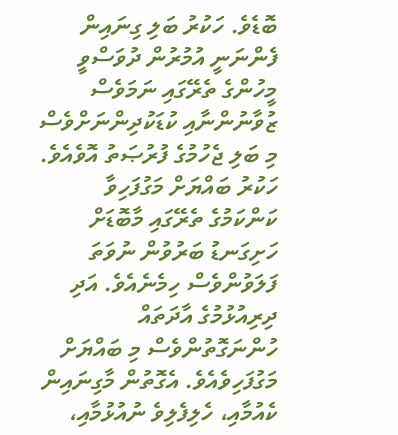ބޮޑެވެ. ހަކުރު ބަލި ގިނައިން ފެންނަނީ އުމުރުން ދުވަސްވީ މީހުންގެ ތެރޭގައި ނަމަވެސް ޒުވާނުންނާއި ކުޑަކުދިންނަށްވެސް މި ބަލި ޖެހުމުގެ ފުރުޞަތު އޮވެއެވެ.
ހަކުރު ބައްޔަށް މަގުފަހިވާ ކަންކަމުގެ ތެރޭގައި މާބޮޑަށް ހަށިގަނޑު ބަރުވުން ނުވަތަ ފަލަވުންވެސް ހިމެނެއެވެ. އަދި ދިރިއުޅުމުގެ އާދަތައް ހުންނަގޮތުންވެސް މި ބައްޔަށް މަގުފަހިވެއެވެ. އެގޮތުން މާގިނައިން ކެއުމާއި، ހެލިފެލިވެ ނުއުޅުމާއި،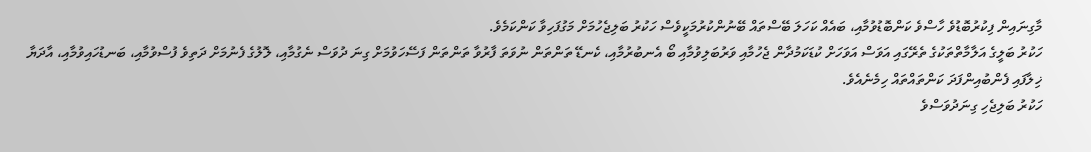މާގިނައިން ފިކުރުބޮޑުވެ ހާސްވެ ކަންބޮޑުވުމާއި، ބައެއް ކަހަލަ ބޭސްތައް ބޭނުންކުރުމަކީވެސް ހަކުރު ބަލިޖެހުމަށް މަގުފަހިވާ ކަންކަމެވެ.
ހަކުރު ބަލީގެ އަލާމާތްތަކުގެ ތެރޭގައި އަވަސް އަވަހަށް ކުޑަކަމުދާން ޖެހުމާއި ވަރުބަލިވުމާއި ބޯ އެނބުރުމާއި، ކެނޑޭ ތަންތަން ނުވަތަ ފާރުވާ ތަންތަން ފަސޭހަވުމަށް ގިނަ ދުވަސް ނެގުމާއި، ލޮލުގެ ފެނުމަށް ދަތިވެ ފުސްވުމާއި، ބަނޑުހައިވުމާއި، އާދަޔާ ޚިލާފައި ފެންބުއިންފަދަ ކަންތައްތައް ހިމެނެއެވެ.
ހަކުރު ބަލިޖެހި ގިނަދުވަސްވެ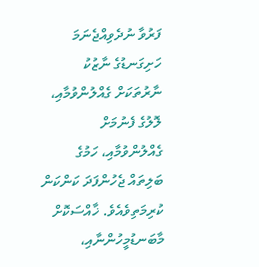ފަރުވާ ނުދެވިއްޖެނަމަ ހަށިގަނޑުގެ ނާޒުކު ނާރުތަކަށް ގެއްލުންވުމާއި، ލޮލުގެ ފެނުމަށް ގެއްލުންވުމާއި، ހަމުގެ ބަލިތައް ޖެހުންފަދަ ކަންކަން ކުރިމަތިވެއެވެ. ޚާއްސަކޮށް މާބަނޑުމީހުންނާއި،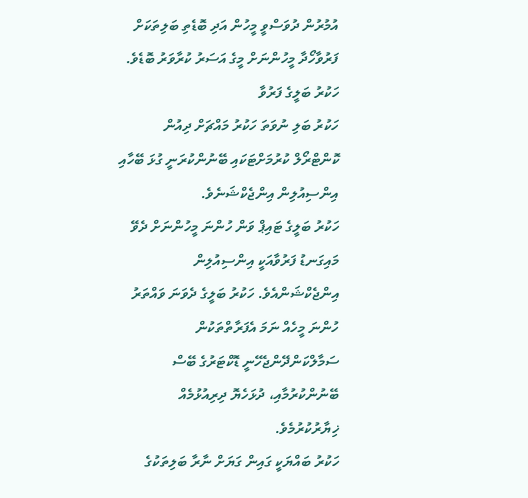އުމުރުން ދުވަސްވީ މީހުން އަދި ބޮޑެތި ބަލިތަކަށް ފަރުވާހޯދާ މީހުންނަށް މީގެ އަސަރު ކުރާވަރު ބޮޑެވެ.
ހަކުރު ބަލީގެ ފަރުވާ
ހަކުރު ބަލި ނުވަތަ ހަކުރު މައްޗަށް ދިއުން ކޮންޓްރޯލް ކުރުމަށްޓަކައި ބޭނުންކުރަނީ ގުޅަ ބޭހާއި އިންސިއުލިން އިންޖެކްޝަނެވެ.
ހަކުރު ބަލީގެ ޓައިޕް ވަން ހުންނަ މީހުންނަށް ދެވޭ މައިގަނޑު ފަރުވާއަކީ އިންސިއުލިން އިންޖެކްޝަންއެވެ. ހަކުރު ބަލީގެ ދެވަނަ ވައްތަރު ހުންނަ މީހެއް ނަމަ އެފަރާތްތަކުން ސަމާލްކަންދޭންޖެހޭނީ ޑޮކްޓަރުގެ ބޭސް ބޭނުންކުރުމާއި، ދުޅަހެޔޮ ދިރިއުޅުމެއް ޚިޔާރުކުރުމެވެ.
ހަކުރު ބައްޔަކީ ގައިން ގަޔަށް ނާރާ ބަލިތަކުގެ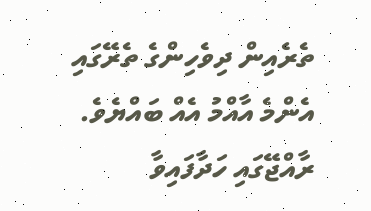ތެރެއިން ދިވެހިންގެ ތެރޭގައި އެންމެ އާއްމު އެއް ބައްޔެވެ. ރާއްޖޭގައި ހަދާފައިވާ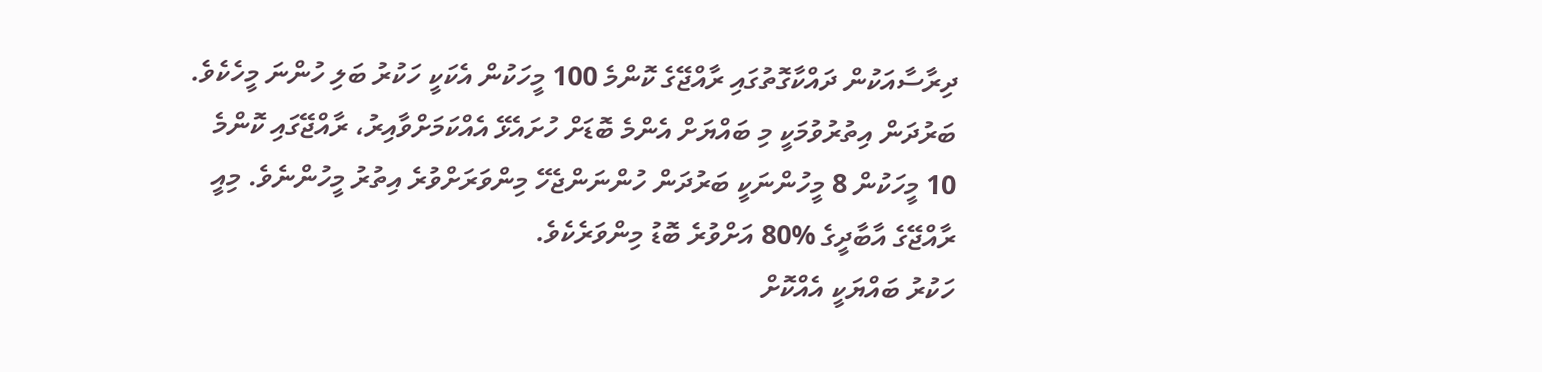ދިރާސާއަކުން ދައްކާގޮތުގައި ރާއްޖޭގެ ކޮންމެ 100 މީހަކުން އެކަކީ ހަކުރު ބަލި ހުންނަ މީހެކެވެ.
ބަރުދަން އިތުރުވުމަކީ މި ބައްޔަށް އެންމެ ބޮޑަށް ހުށައެޅޭ އެއްކަމަށްވާއިރު، ރާއްޖޭގައި ކޮންމެ 10 މީހަކުން 8 މީހުންނަކީ ބަރުދަން ހުންނަންޖެހޭ މިންވަރަށްވުރެ އިތުރު މީހުންނެވެ. މިއީ ރާއްޖޭގެ އާބާދީގެ %80 އަށްވުރެ ބޮޑު މިންވަރެކެވެ.
ހަކުރު ބައްޔަކީ އެއްކޮށް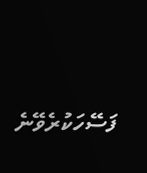ފަސޭހަކުރެވޭނެ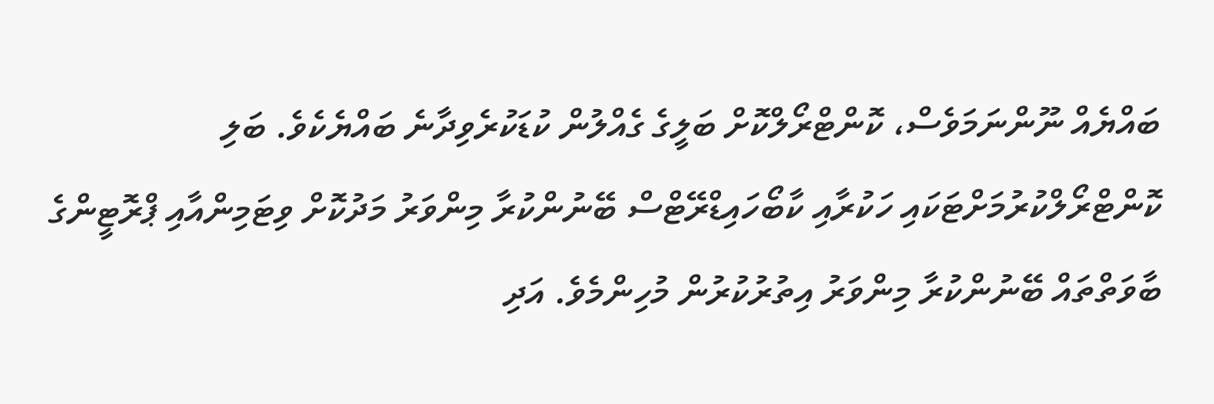ބައްޔެއް ނޫންނަމަވެސް، ކޮންޓްރޯލްކޮށް ބަލީގެ ގެއްލުން ކުޑަކުރެވިދާނެ ބައްޔެކެވެ. ބަލި ކޮންޓްރޯލްކުރުމަށްޓަކައި ހަކުރާއި ކާބޯހައިޑްރޭޓްސް ބޭނުންކުރާ މިންވަރު މަދުކޮށް ވިޓަމިންއާއި ޕްރޮޓީންގެ ބާވަތްތައް ބޭނުންކުރާ މިންވަރު އިތުރުކުރުން މުހިންމެވެ. އަދި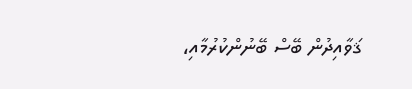ޤަވާއިދުން ބޭސް ބޭނުންކުރުމާއި،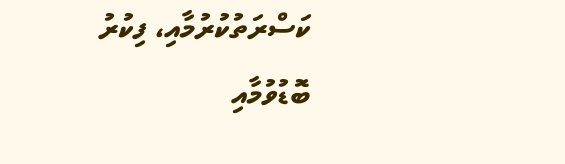ކަސްރަތުކުރުމާއި، ފިކުރު ބޮޑުވުމާއި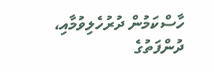ހާސްކަމުން ދުރުހެލިވުމާއި، ދުންފަތުގެ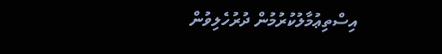އިސްތިޢުމާލުކުރުމުން ދުރުހެލިވުން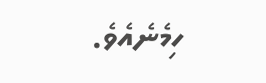ހިމެނެއެވެ.